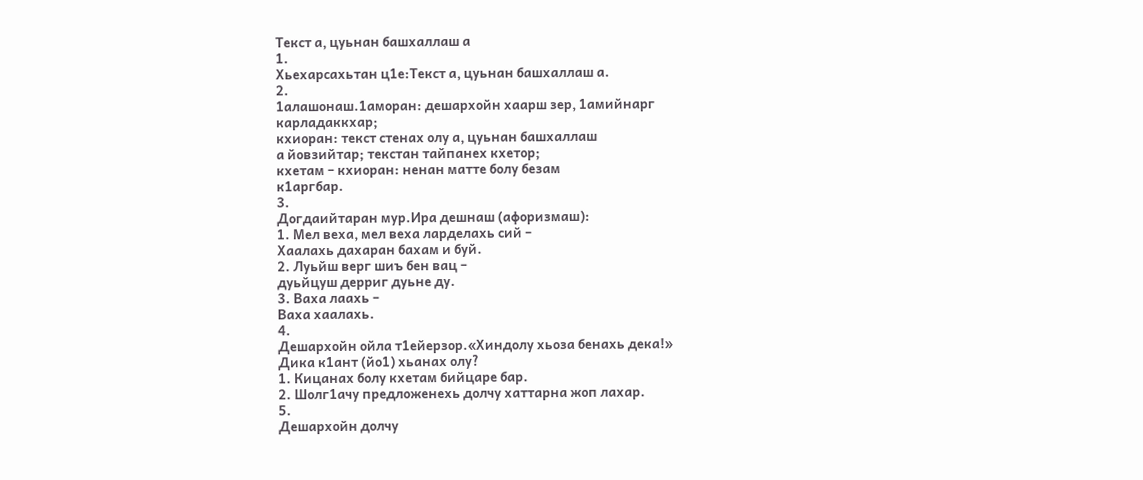Текст а, цуьнан башхаллаш а
1.
Хьехарсахьтан ц1е:Текст а, цуьнан башхаллаш а.
2.
1алашонаш.1аморан: дешархойн хаарш зер, 1амийнарг
карладаккхар;
кхиоран: текст стенах олу а, цуьнан башхаллаш
а йовзийтар; текстан тайпанех кхетор;
кхетам – кхиоран: ненан матте болу безам
к1аргбар.
3.
Догдаийтаран мур.Ира дешнаш (афоризмаш):
1. Мел веха, мел веха ларделахь сий –
Хаалахь дахаран бахам и буй.
2. Луьйш верг шиъ бен вац –
дуьйцуш дерриг дуьне ду.
3. Ваха лаахь –
Ваха хаалахь.
4.
Дешархойн ойла т1ейерзор.«Хиндолу хьоза бенахь дека!»
Дика к1ант (йо1) хьанах олу?
1. Кицанах болу кхетам бийцаре бар.
2. Шолг1ачу предложенехь долчу хаттарна жоп лахар.
5.
Дешархойн долчу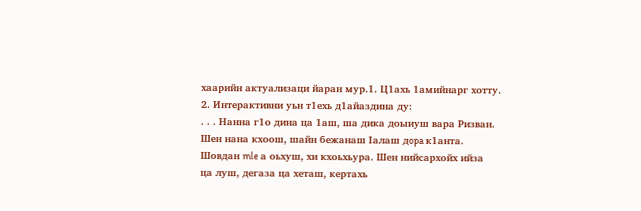хаарийн актуализаци йаран мур.1. Ц1ахь 1амийнарг хотту.
2. Интерактивни уьн т1ехь д1айаздина ду:
. . . Нанна г1о дина ца 1аш, ша дика доыиуш вара Ризван.
Шен нана кхоош, шайн бежанаш Iалаш дopa к1анта.
Шовдан mle а оьхуш, хи кхоьхьура. Шен нийсархойх ийза
ца луш, дегаза ца хеташ, кертахь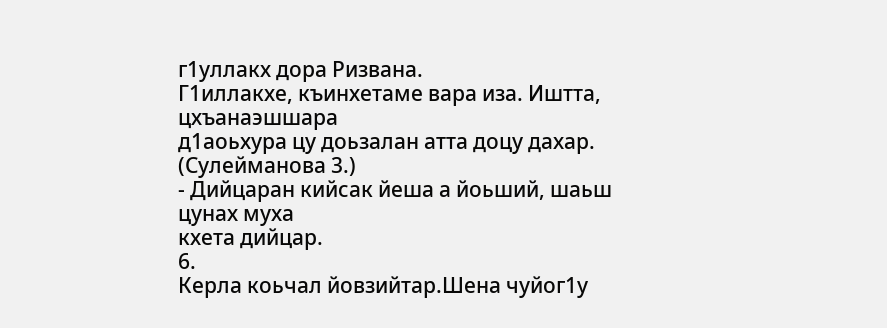г1уллакх дора Ризвана.
Г1иллакхе, къинхетаме вара иза. Иштта, цхъанаэшшара
д1аоьхура цу доьзалан атта доцу дахар.
(Сулейманова 3.)
- Дийцаран кийсак йеша а йоьший, шаьш цунах муха
кхета дийцар.
6.
Керла коьчал йовзийтар.Шена чуйог1у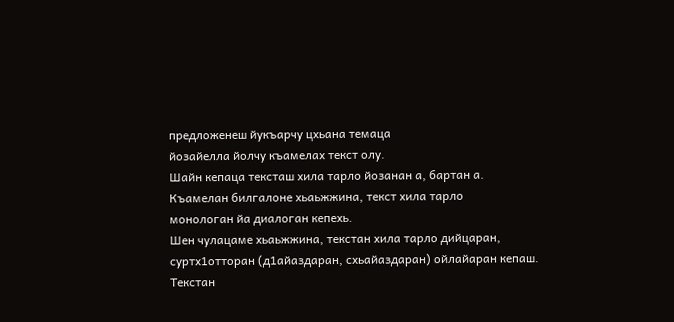предложенеш йукъарчу цхьана темаца
йозайелла йолчу къамелах текст олу.
Шайн кепаца тексташ хила тарло йозанан а, бартан а.
Къамелан билгалоне хьаьжжина, текст хила тарло
монологан йа диалоган кепехь.
Шен чулацаме хьаьжжина, текстан хила тарло дийцаран,
суртх1отторан (д1айаздаран, схьайаздаран) ойлайаран кепаш.
Текстан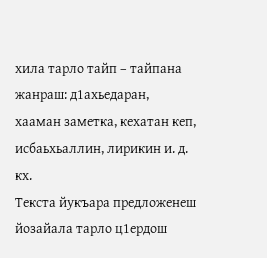хила тарло тайп – тайпана жанраш: д1ахьедаран,
хааман заметка, кехатан кеп, исбаьхьаллин, лирикин и. д. кх.
Текста йукъара предложенеш йозайала тарло ц1ердош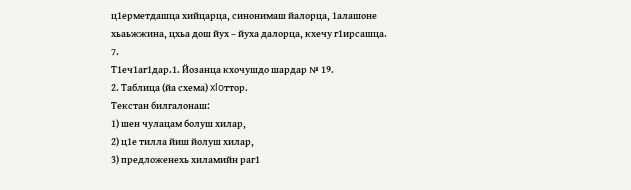ц1ерметдашца хийцарца, синонимаш йалорца, 1алашоне
хьаьжжина, цхьа дош йух – йуха далорца, кхечу г1ирсашца.
7.
Т1еч1аг1дар.1. Йозанца кхочушдо шардар № 19.
2. Таблица (йа схема) xloттop.
Текстан билгалонаш:
1) шен чулацам болуш хилар,
2) ц1е тилла йиш йолуш хилар,
3) предложенехь хиламийн paг1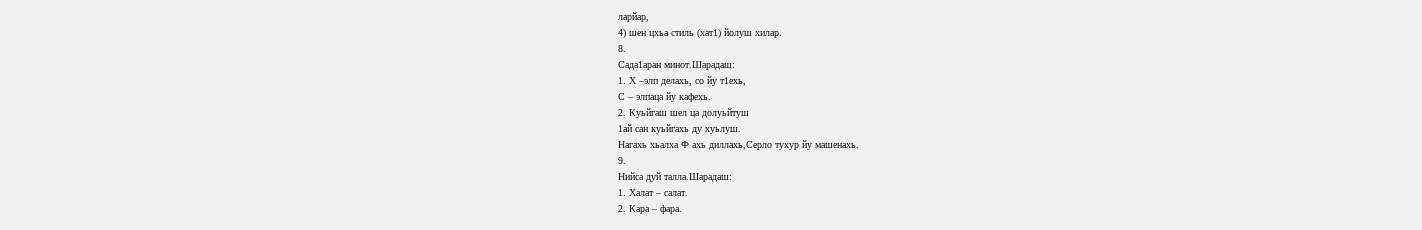ларйар,
4) шен цхьа стиль (хат1) йолуш хилар.
8.
Сада1аран минот.Шарадаш:
1. Х –элп делахь, со йу т1ехь,
С – элпаца йу кафехь.
2. Куьйгаш шел ца долуьйтуш
1ай сан куьйгахь ду хуьлуш.
Нагахь хьалха Ф ахь диллахь,Серло тухур йу машенахь.
9.
Нийса дуй талла.Шарадаш:
1. Халат – салат.
2. Кара – фара.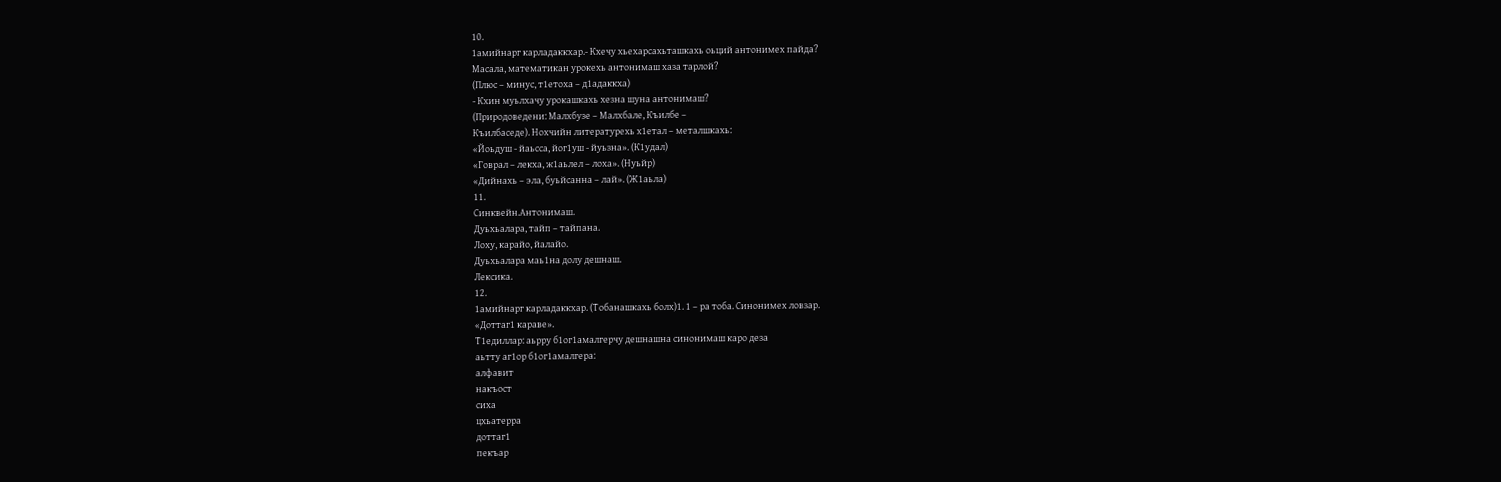10.
1амийнарг карладаккхар.- Кхечу хьехарсахьташкахь оьций антонимех пайда?
Масала, математикан урокехь антонимаш хаза тарлой?
(Плюс – минус, т1етоха – д1адаккха)
- Кхин муьлхачу урокашкахь хезна шуна антонимаш?
(Природоведени: Малхбузе – Малхбале, Къилбе –
Къилбаседе). Нохчийн литературехь х1етал – металшкахь:
«Йоьдуш - йаьсса, йог1уш - йуьзна». (К1удал)
«Говрал – лекха, ж1аьлел – лоха». (Нуьйр)
«Дийнахь – эла, буьйсанна – лай». (Ж1аьла)
11.
Синквейн.Антонимаш.
Дуьхьалара, тайп – тайпана.
Лоху, карайо, йалайо.
Дуьхьалара маь1на долу дешнаш.
Лексика.
12.
1амийнарг карладаккхар. (Тобанашкахь болх)1. 1 – ра тоба. Синонимех ловзар.
«Доттаг1 караве».
Т1едиллар: аьрру б1ог1амалгерчу дешнашна синонимаш каро деза
аьтту аг1ор б1ог1амалгера:
алфавит
накъост
сиха
цхьатерра
доттаг1
пекъар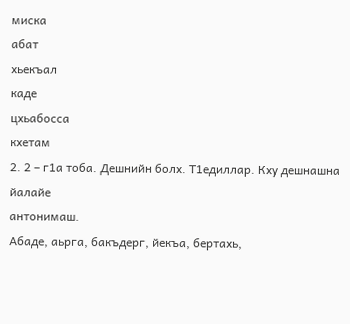миска
абат
хьекъал
каде
цхьабосса
кхетам
2. 2 – г1а тоба. Дешнийн болх. Т1едиллар. Кху дешнашна йалайе
антонимаш.
Абаде, аьрга, бакъдерг, йекъа, бертахь,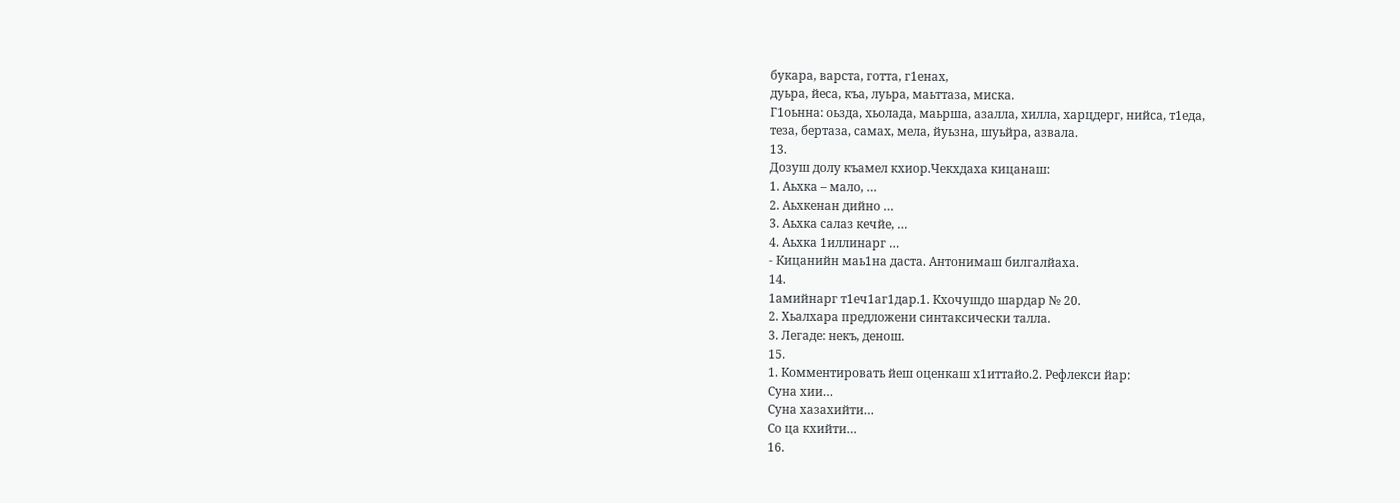букара, варста, готта, г1енах,
дуьра, йеса, къа, луьра, маьттаза, миска.
Г1оьнна: оьзда, хьолада, маьрша, азалла, хилла, харцдерг, нийса, т1еда,
теза, бертаза, самах, мела, йуьзна, шуьйра, азвала.
13.
Дозуш долу къамел кхиор.Чекхдаха кицанаш:
1. Аьхка – мало, …
2. Аьхкенан дийно …
3. Аьхка салаз кечйе, …
4. Аьхка 1иллинарг …
- Кицанийн маь1на даста. Антонимаш билгалйаха.
14.
1амийнарг т1еч1аг1дар.1. Кхочушдо шардар № 20.
2. Хьалхара предложени синтаксически талла.
3. Легаде: некъ, денош.
15.
1. Комментировать йеш оценкаш х1иттайо.2. Рефлекси йар:
Суна хии…
Суна хазахийти…
Со ца кхийти…
16.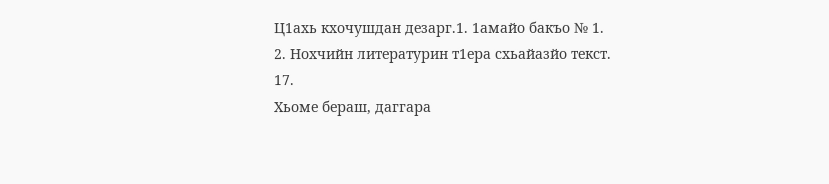Ц1ахь кхочушдан дезарг.1. 1амайо бакъо № 1.
2. Нохчийн литературин т1ера схьайазйо текст.
17.
Хьоме бераш, даггара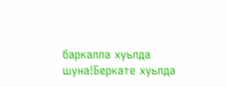баркалла хуьлда шуна!Беркате хуьлда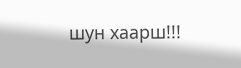шун хаарш!!!